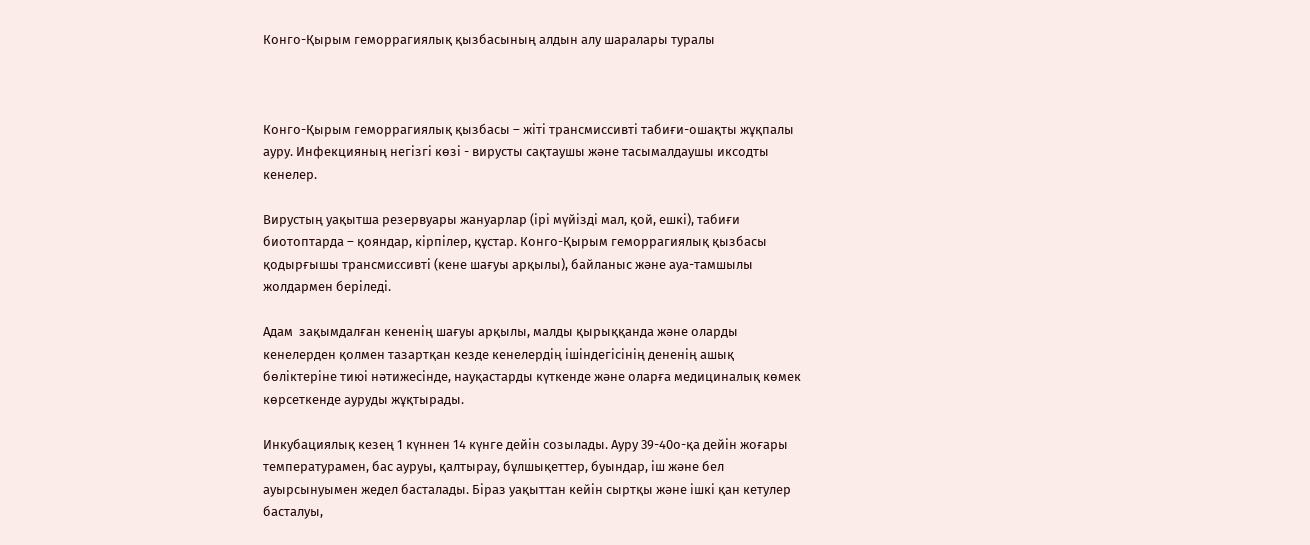Конго-Қырым геморрагиялық қызбасының алдын алу шаралары туралы



Конго-Қырым геморрагиялық қызбасы – жіті трансмиссивті табиғи-ошақты жұқпалы ауру. Инфекцияның негізгі көзі - вирусты сақтаушы және тасымалдаушы иксодты кенелер.

Вирустың уақытша резервуары жануарлар (ірі мүйізді мал, қой, ешкі), табиғи биотоптарда – қояндар, кірпілер, құстар. Конго-Қырым геморрагиялық қызбасы қодырғышы трансмиссивті (кене шағуы арқылы), байланыс және ауа-тамшылы жолдармен беріледі.

Адам  зақымдалған кененің шағуы арқылы, малды қырыққанда және оларды кенелерден қолмен тазартқан кезде кенелердің ішіндегісінің дененің ашық бөліктеріне тиюі нәтижесінде, науқастарды күткенде және оларға медициналық көмек көрсеткенде ауруды жұқтырады.

Инкубациялық кезең 1 күннен 14 күнге дейін созылады. Ауру 39-40о-қа дейін жоғары температурамен, бас ауруы, қалтырау, бұлшықеттер, буындар, іш және бел  ауырсынуымен жедел басталады. Біраз уақыттан кейін сыртқы және ішкі қан кетулер басталуы,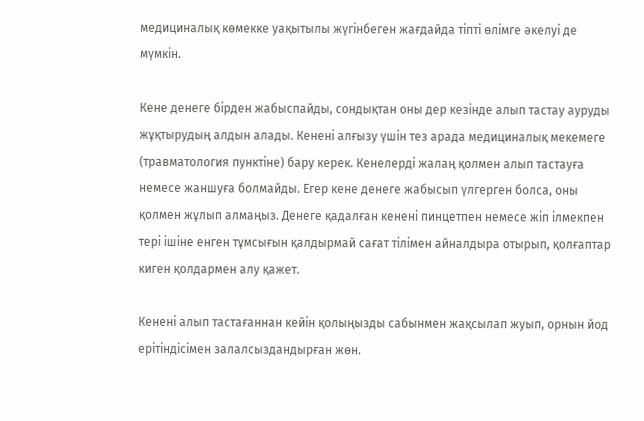медициналық көмекке уақытылы жүгінбеген жағдайда тіпті өлімге әкелуі де мүмкін.

Кене денеге бірден жабыспайды, сондықтан оны дер кезінде алып тастау ауруды жұқтырудың алдын алады. Кенені алғызу үшін тез арада медициналық мекемеге (травматология пунктіне) бару керек. Кенелерді жалаң қолмен алып тастауға немесе жаншуға болмайды. Егер кене денеге жабысып үлгерген болса, оны қолмен жұлып алмаңыз. Денеге қадалған кенені пинцетпен немесе жіп ілмекпен тері ішіне енген тұмсығын қалдырмай сағат тілімен айналдыра отырып, қолғаптар киген қолдармен алу қажет.

Кенені алып тастағаннан кейін қолыңызды сабынмен жақсылап жуып, орнын йод ерітіндісімен залалсыздандырған жөн.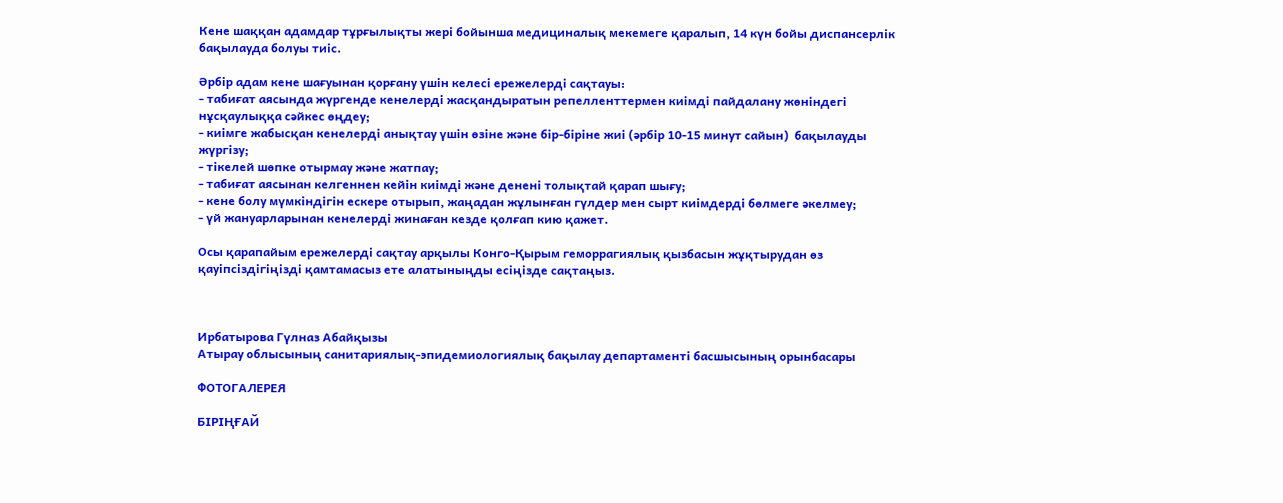Кене шаққан адамдар тұрғылықты жері бойынша медициналық мекемеге қаралып, 14 күн бойы диспансерлік бақылауда болуы тиіс.

Әрбір адам кене шағуынан қорғану үшін келесі ережелерді сақтауы:
- табиғат аясында жүргенде кенелерді жасқандыратын репелленттермен киімді пайдалану жөніндегі нұсқаулыққа сәйкес өңдеу;
- киімге жабысқан кенелерді анықтау үшін өзіне және бір-біріне жиі (әрбір 10-15 минут сайын)  бақылауды жүргізу;
- тікелей шөпке отырмау және жатпау;
- табиғат аясынан келгеннен кейін киімді және денені толықтай қарап шығу;
- кене болу мүмкіндігін ескере отырып, жаңадан жұлынған гүлдер мен сырт киімдерді бөлмеге әкелмеу;
- үй жануарларынан кенелерді жинаған кезде қолғап кию қажет.

Осы қарапайым ережелерді сақтау арқылы Конго-Қырым геморрагиялық қызбасын жұқтырудан өз қауіпсіздігіңізді қамтамасыз ете алатыныңды есіңізде сақтаңыз.



Ирбатырова Гүлназ Абайқызы
Атырау облысының санитариялық-эпидемиологиялық бақылау департаменті басшысының орынбасары

ФОТОГАЛЕРЕЯ

БІРІҢҒАЙ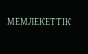МЕМЛЕКЕТТІК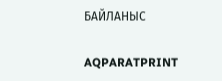БАЙЛАНЫС

AQPARATPRINT